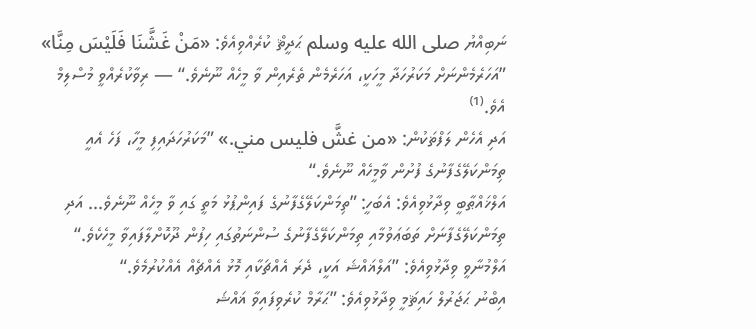ނަބިއްޔު صلى الله عليه وسلم ޙަދީޘް ކުރެއްވިއެވެ: «مَنْ غَشَّنَا فَلَيْسَ مِنَّا» ”އަހަރެމެންނަށް މަކަރުހަދާ މީހަކީ، އަހަރެމެން ތެރެއިން ވާ މީހެއް ނޫނެވެ.“ — ރިވާކުރެއްވީ މުސްލިމް އެވެ.⁽¹⁾
އަދި އެހެން ލަފްޡަކުން: «من غشَّ فليس مني.» ”މަކަރުހަދައިފި މީހާ، ފަހެ އެއީ ތިމަންކަލޭގެފާނުގެ ފުށުން ވާމީހެއް ނޫނެވެ.“
އަލްޚައްޠާބީ ވިދާޅުވިއެވެ: އެބަހީ: ”ތިމަންކަލޭގެފާނުގެ ފައިންޕުޅު މަތީ ގައި ވާ މީހެއް ނޫނެވެ... އަދި ތިމަންކަލޭގެފާނަށް ތަބަޢަވުމާއި ތިމަންކަލޭގެފާނުގެ ސުންނަތުގައި ހިފުން ދޫކޮށްލާފައިވާ މީހެކެވެ.“
އަލްމުނާވީ ވިދާޅުވިއެވެ: ”އަލްޣައްޝަ އަކީ، ދެރަ އެއްޗަކާއި މޮޅު އެއްޗެއް އެއްކުރުމެވެ.“
އިބްނު ޙަޖަރުލް ހައިޘަމީ ވިދާޅުވިއެވެ: ”ޙަރާމް ކުރެވިފައިވާ ޣައްޝަ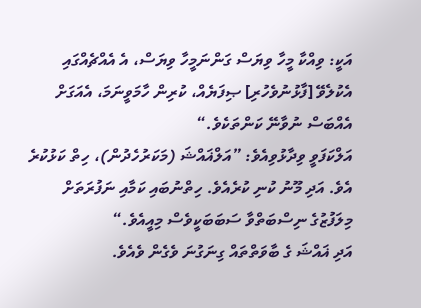އަކީ: ވިއްކާ މީހާ ވިޔަސް ގަންނަމީހާ ވިޔަސް، އެ އެއްޗެއްގައި އެކުލެވޭ [ފާޅުނުވެހުރި] ޞިފަޔެއް، ކުރިން ހާމަވީނަމަ، އެއަގަށް އެއްބަސް ނުވާނޭ ކަންތަކެވެ.“
އަލްކަފަވީ ވިދާޅުވިއެވެ: ”އަލްޣައްޝަ (މަކަރުހެދުން)، ހިތް ކަޅުކުރެ އެވެ. އަދި މޫނު ކުނި ކުރެއެވެ. ހިތްނުބައި ކަމާއި ނަފުރަތަށް މިލަފުޒުގެ ނިސްބަތްވާ ސަބަބަކީވެސް މިއީއެވެ.“
އަދި ޣައްޝަ ގެ ބާވަތްތައް ގިނަގުނަ ވެގެން ވެއެވެ.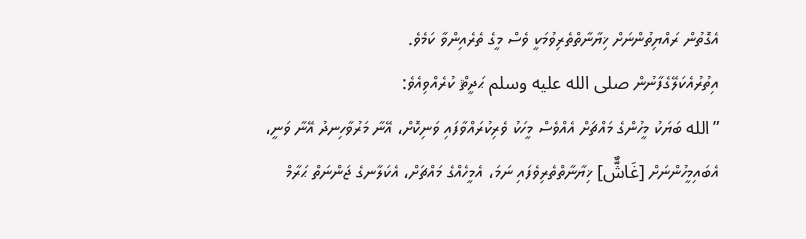އެގޮތުން ރައްޔިތުންނަށް ޚިޔާނާތްތެރިވުމަކީ ވެސް މީގެ ތެރެއިންވާ ކަމެވެ.
އިތުރުއެކަލޭގެފާނުން صلى الله عليه وسلم ޙަދީޘް ކުރެއްވިއެވެ:
”الله ބަޔަކު މީހުންގެ މައްޗަށް އެއްވެސް މީހަކު ވެރިކުރައްވާފައި ވަނިކޮށް، އޭނާ މަރުވާހިނދު އޭނާ ވަނީ، އެބައިމީހުންނަށް [غَاشٌّ] ޚިޔާނާތްތެރިވެފައި ނަމަ، އެމީހެއްގެ މައްޗަށް، އެކަލާނގެ ޖަންނަތް ޙަރާމް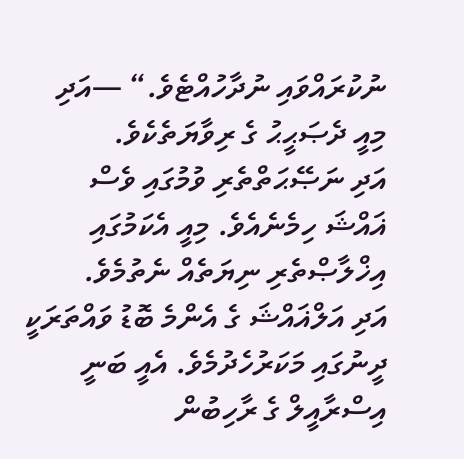ނުކުރައްވައި ނުދާހުއްޓެވެ.“ —އަދި މިއީ ދެޞަޙީޙު ގެ ރިވާޔަތެކެވެ.
އަދި ނަޞޭޙަތްތެރި ވުމުގައި ވެސް ޣައްޝަ ހިމެނެއެވެ. މިއީ އެކަމުގައި އިޚްލާޞްތެރި ނިޔަތެއް ނެތުމެވެ.
އަދި އަލްޣައްޝަ ގެ އެންމެ ބޮޑު ވައްތަރަކީ ދީނުގައި މަކަރުހެދުމެވެ. އެއީ ބަނީ އިސްރާއީލް ގެ ރާހިބުން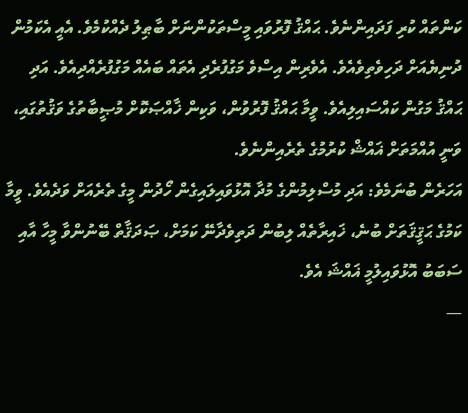ކަންތައް ކުރި ފަދައިންނެވެ. ޙައްޤު ފޮރުވައި މީސްތަކުންނަށް ބާޠިލު ދެއްކުމެވެ. އެއީ އެކަމުން ދުނިޔެއަށް ދަހިވެތިވެއެވެ. އެވެރިން އިސްވެ މަގުފުރެދި އެތައް ބައެއް މަގުފުރެއްދިއެވެ. އަދި ޙައްޤު މަގުން ކައްސައިލިއެވެ. ވީމާ ޙައްޤު ފޮރުވުން، ވަކިން ޚާއްޞަކޮށް މުޞީބާތުގެ ވަޤުތުގައި، ވަނީ އުއްމަތަށް ޣައްޝް ކުރުމުގެ ތެރެއިންނެވެ.
އަހަރެން ބުނަމެވެ: އަދި މުސްލިމުންގެ މުދާ އޮޅުވައިލައިގެން ހޯދުން މީގެ ތެރެއަށް ވަދެއެވެ. ވީމާ ކަމުގެ ޙަޤީޤަތަށް ބުނެ، ޚައިރާތެއް ލިބުން ދަތިވެދާނޭ ކަމަށް، ޞަދަޤާތް ބޭނުންވާ މީހާ އާއި ސަބަބު އޮޅުވައިލުމީ ޣައްޝަ އެވެ.
—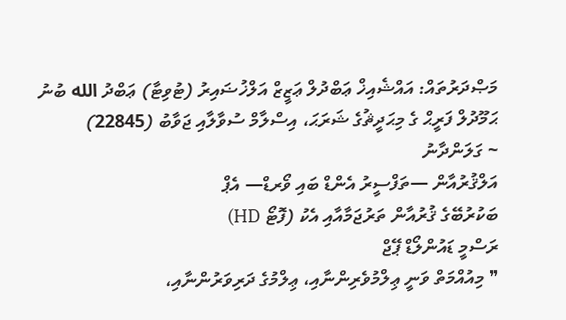މަޞްދަރުތައް: އައްޝެއިޚް ޢަބްދުލް ޢަޒީޒް އަލްޚުޟައިރު (ޓުވިޓާ) ޢަބްދު الله ބުނު ޙަމޫދުލް ފަރީޙް ގެ މިޙަދީޘުގެ ޝަރަޙަ، އިސްލާމް ސުވާލާއި ޖަވާބު (22845)
~ ގަލަންދާނު
އަލްޤުރުއާން —ތަފްސީރު އެންޑް ބައި ވޯރޑް— އެޕް
ބަކުރުބޭގެ ޤުރުއާން ތަރުޖަމާއާއި އެކު (ފޮޓޯ HD)
ރަސްމީ ޑައުންލޯޑް ޕޭޖް
❞ މިއުއްމަތް ވަނީ ޢިލްމުވެރިންނާއި، ޢިލްމުގެ ދަރިވަރުންނާއި،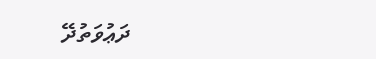ދަޢުވަތުދޭ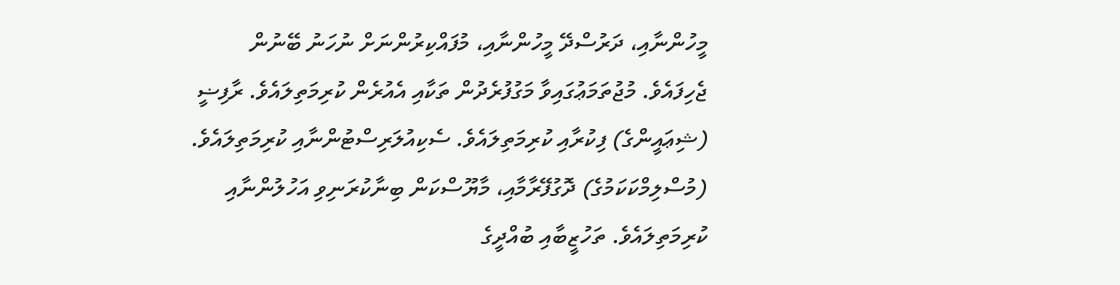މީހުންނާއި، ދަރުސްދޭ މީހުންނާއި، މުފައްކިރުންނަށް ނުހަނު ބޭނުން ޖެހިފައެވެ. މުޖުތަމަޢުގައިވާ މަގުފުރެދުން ތަކާއި އެއުރެން ކުރިމަތިލައެވެ. ރާފިޟީ (ޝިޢައީންގެ) ފިކުރާއި ކުރިމަތިލައެވެ. ސެކިއުލަރިސްޓުންނާއި ކުރިމަތިލައެވެ. (މުސްލިމްކަކަމުގެ) ދޮގުފޭރާމާއި، މާޔޫސްކަން ބިނާކުރަނިވި އަހުލުންނާއި ކުރިމަތިލައެވެ. ތަހުޒީބާއި ބުއްދީގެ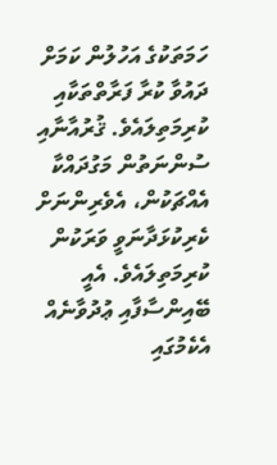ހަމަތަކުގެ އަހުލުން ކަމަށް ދައުވާ ކުރާ ފަރާތްތަކާއި ކުރިމަތިލައެވެ. ޤުރުއާނާއި ސުންނަތުން މަގުދައްކާ އެއްޗަކުން، އެވެރިންނަށް ކެރިކުޅަދާނަވީ ވަރަކުން ކުރިމަތިލައެވެ. އެއީ ބޭއިންސާފާއި ޢުދުވާނެއް އެކެމުގައި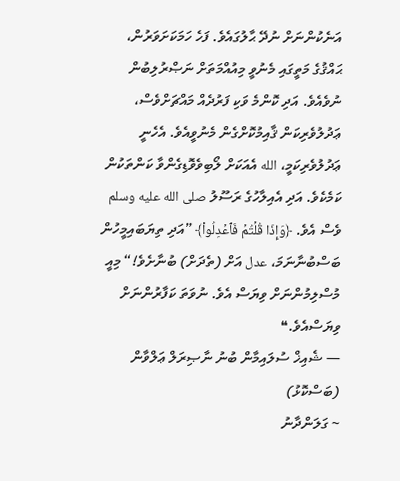އަނެކުންނަށް ނުދޭ ޙާލުގައެވެ. ފަހެ ހަމަކަށަވަރުން، ޙައްޤުގެ މަތީގައި މެނުވީ މިއުއްމަތަށް ނަޞްރުލިބުން ނުވެއެވެ. އަދި ކޮންމެ ވަކި ފަރުދެއް މައްޗަށްވެސް، ޢަދުލުވެރިކަން ޤާއިމުކޮށްގެން މެނުވީއެވެ. އެހެނީ ޢަދުލުވެރިކަމީ، الله އެއަކަށް ލޯބިވެވޮޑިގެންވާ ކަންތަކުން ކަމެކެވެ. އަދި އެއިލާހުގެ ރަސޫލު صلى الله عليه وسلم ވެސް އެވެ. ﴿وَإِذَا قُلۡتُمۡ فَٱعۡدِلُواْ﴾ ”އަދި ތިޔަބައިމީހުން ބަސްބުނާނަމަ، عدل އަށް (ތެދަށް) ބުނާށެވެ!“ މިއީ މުސްލިމުންނަށް ވިޔަސް އެވެ. ނުވަތަ ކަފާރުންނަށް ވިޔަސްއެވެ.❝
— ޝެއިޚް ސުލައިމާން ބުނު ނާޞިރަލް ޢަލްވާން (ބަސްކޮޅު)
~ ގަލަންދާނު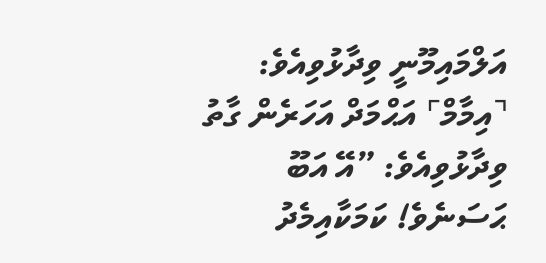އަލްމައިމޫނީ ވިދާޅުވިއެވެ: ⌝އިމާމް⌜ އަޙްމަދް އަހަރެން ގާތު ވިދާޅުވިއެވެ: ”އޭ އަބޫ ޙަސަނެވެ! ކަމަކާއިމެދު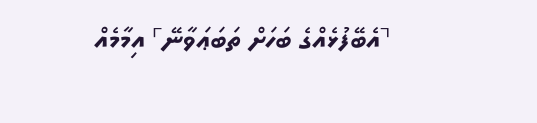⌝އެބޭފުޅެއްގެ ބަހަށް ތަބަޢަވާނޭ⌜ އިމާމެއް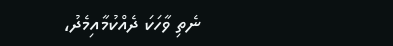ނެތި ވާހަކަ ދެއްކުމާއިމެދު،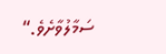ސަމާލުވާށެވެ.“